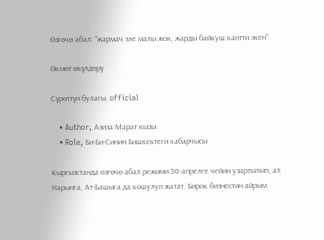Өзгөчө абал: "жармач эле малы жок, жарды байкуш кантти экен"

Өкмөт өкүлдөрү

Сүрөттүн булагы, official

    • Author, Азиза Марат кызы
    • Role, Би-Би-Синин Бишкектеги кабарчысы

Кыргызстанда өзгөчө абал режими 30-апрелге чейин узартылып, ал Нарынга, Ат-Башыга да кошулуп жатат. Бирок бизнестин айрым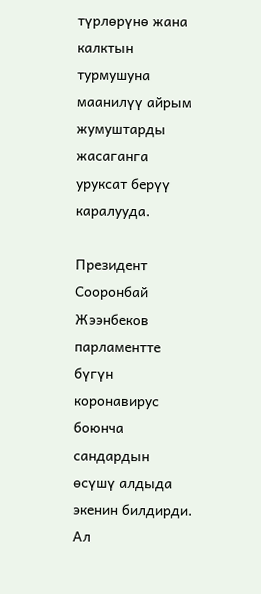түрлөрүнө жана калктын турмушуна маанилүү айрым жумуштарды жасаганга уруксат берүү каралууда.

Президент Сооронбай Жээнбеков парламентте бүгүн коронавирус боюнча сандардын өсүшү алдыда экенин билдирди. Ал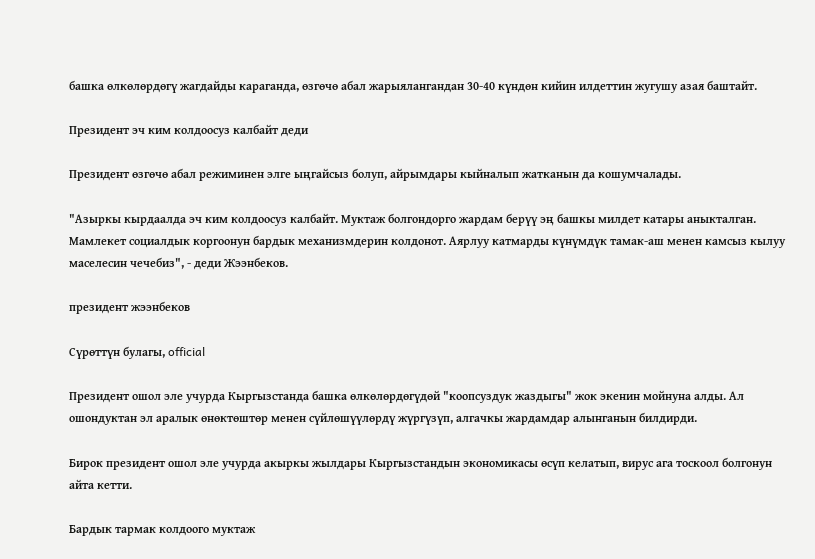башка өлкөлөрдөгү жагдайды караганда, өзгөчө абал жарыялангандан 30-40 күндөн кийин илдеттин жугушу азая баштайт.

Президент эч ким колдоосуз калбайт деди

Президент өзгөчө абал режиминен элге ыңгайсыз болуп, айрымдары кыйналып жатканын да кошумчалады.

"Азыркы кырдаалда эч ким колдоосуз калбайт. Муктаж болгондорго жардам берүү эң башкы милдет катары аныкталган. Мамлекет социалдык коргоонун бардык механизмдерин колдонот. Аярлуу катмарды күнүмдүк тамак-аш менен камсыз кылуу маселесин чечебиз", - деди Жээнбеков.

президент жээнбеков

Сүрөттүн булагы, official

Президент ошол эле учурда Кыргызстанда башка өлкөлөрдөгүдөй "коопсуздук жаздыгы" жок экенин мойнуна алды. Ал ошондуктан эл аралык өнөктөштөр менен сүйлөшүүлөрдү жүргүзүп, алгачкы жардамдар алынганын билдирди.

Бирок президент ошол эле учурда акыркы жылдары Кыргызстандын экономикасы өсүп келатып, вирус ага тоскоол болгонун айта кетти.

Бардык тармак колдоого муктаж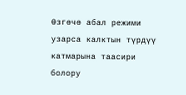Өзгөчө абал режими узарса калктын түрдүү катмарына таасири болору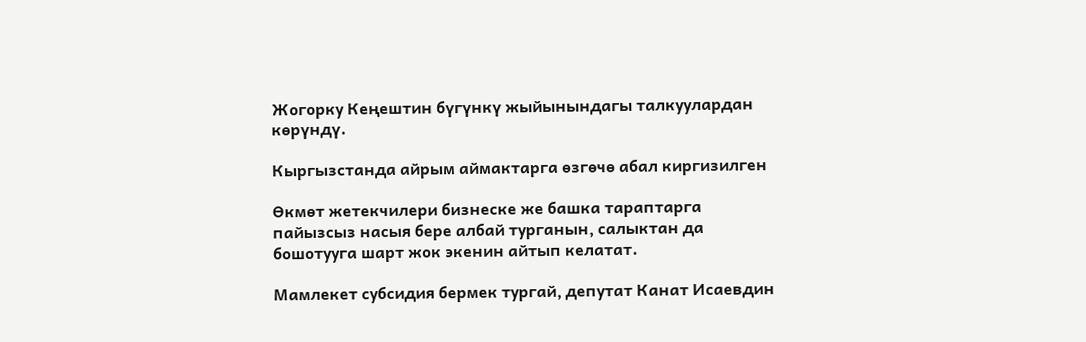Жогорку Кеңештин бүгүнкү жыйынындагы талкуулардан көрүндү.

Кыргызстанда айрым аймактарга өзгөчө абал киргизилген

Өкмөт жетекчилери бизнеске же башка тараптарга пайызсыз насыя бере албай турганын, салыктан да бошотууга шарт жок экенин айтып келатат.

Мамлекет субсидия бермек тургай, депутат Канат Исаевдин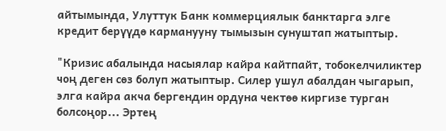айтымында, Улуттук Банк коммерциялык банктарга элге кредит берүүдө карманууну тымызын сунуштап жатыптыр.

"Кризис абалында насыялар кайра кайтпайт, тобокелчиликтер чоң деген сөз болуп жатыптыр. Силер ушул абалдан чыгарып, элга кайра акча бергендин ордуна чектөө киргизе турган болсоңор... Эртең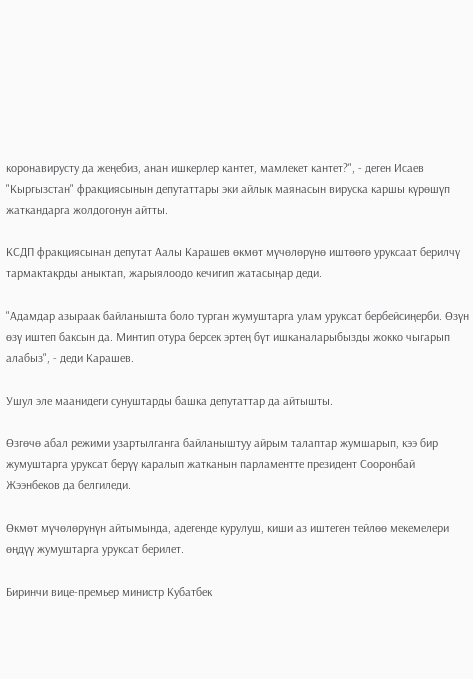коронавирусту да жеңебиз, анан ишкерлер кантет, мамлекет кантет?", - деген Исаев "Кыргызстан" фракциясынын депутаттары эки айлык маянасын вируска каршы күрөшүп жаткандарга жолдогонун айтты.

КСДП фракциясынан депутат Аалы Карашев өкмөт мүчөлөрүнө иштөөгө уруксаат берилчү тармактакрды аныктап, жарыялоодо кечигип жатасыңар деди.

"Адамдар азыраак байланышта боло турган жумуштарга улам уруксат бербейсиңерби. Өзүн өзү иштеп баксын да. Минтип отура берсек эртең бүт ишканаларыбызды жокко чыгарып алабыз", - деди Карашев.

Ушул эле маанидеги сунуштарды башка депутаттар да айтышты.

Өзгөчө абал режими узартылганга байланыштуу айрым талаптар жумшарып, кээ бир жумуштарга уруксат берүү каралып жатканын парламентте президент Сооронбай Жээнбеков да белгиледи.

Өкмөт мүчөлөрүнүн айтымында, адегенде курулуш, киши аз иштеген тейлөө мекемелери өңдүү жумуштарга уруксат берилет.

Биринчи вице-премьер министр Кубатбек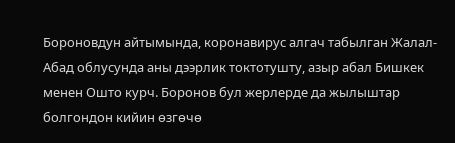Бороновдун айтымында, коронавирус алгач табылган Жалал-Абад облусунда аны дээрлик токтотушту, азыр абал Бишкек менен Ошто курч. Боронов бул жерлерде да жылыштар болгондон кийин өзгөчө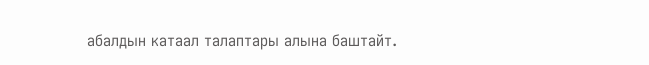абалдын катаал талаптары алына баштайт.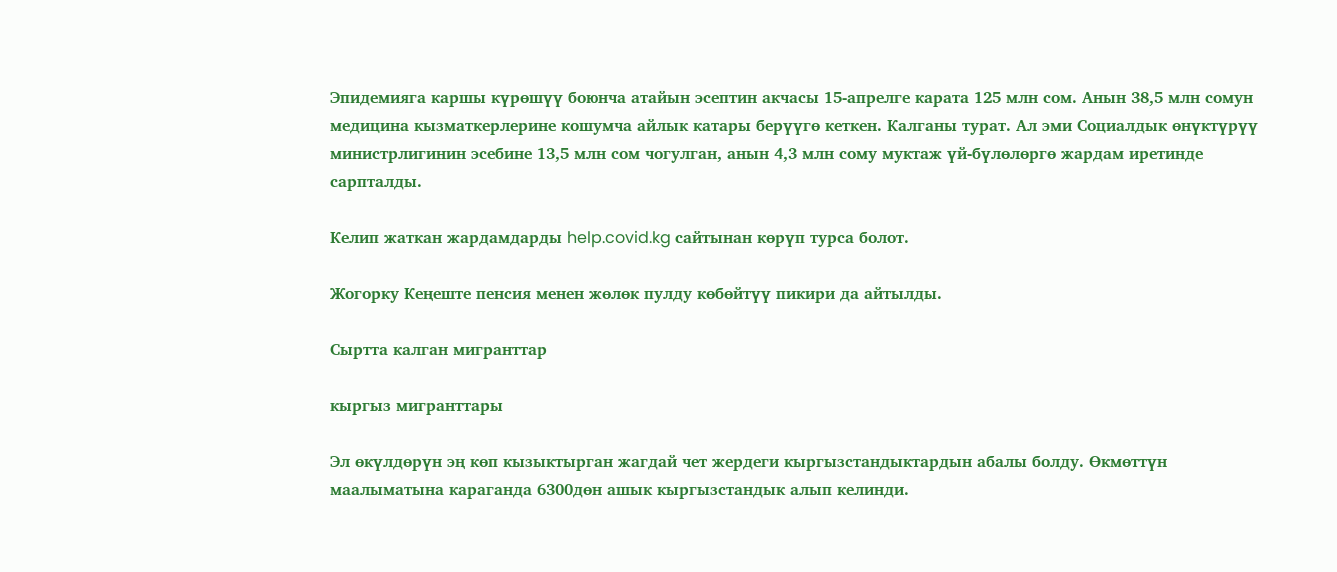Эпидемияга каршы күрөшүү боюнча атайын эсептин акчасы 15-апрелге карата 125 млн сом. Анын 38,5 млн сомун медицина кызматкерлерине кошумча айлык катары берүүгө кеткен. Калганы турат. Ал эми Социалдык өнүктүрүү министрлигинин эсебине 13,5 млн сом чогулган, анын 4,3 млн сому муктаж үй-бүлөлөргө жардам иретинде сарпталды.

Келип жаткан жардамдарды help.covid.kg сайтынан көрүп турса болот.

Жогорку Кеңеште пенсия менен жөлөк пулду көбөйтүү пикири да айтылды.

Сыртта калган мигранттар

кыргыз мигранттары

Эл өкүлдөрүн эң көп кызыктырган жагдай чет жердеги кыргызстандыктардын абалы болду. Өкмөттүн маалыматына караганда 6300дөн ашык кыргызстандык алып келинди.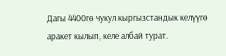Дагы 4400гө чукул кыргызстандык келүүгө аракет кылып, келе албай турат.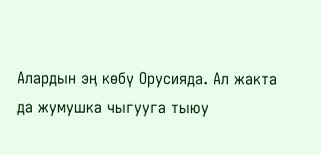Алардын эң көбү Орусияда. Ал жакта да жумушка чыгууга тыюу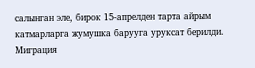салынган эле, бирок 15-апрелден тарта айрым катмарларга жумушка барууга уруксат берилди. Миграция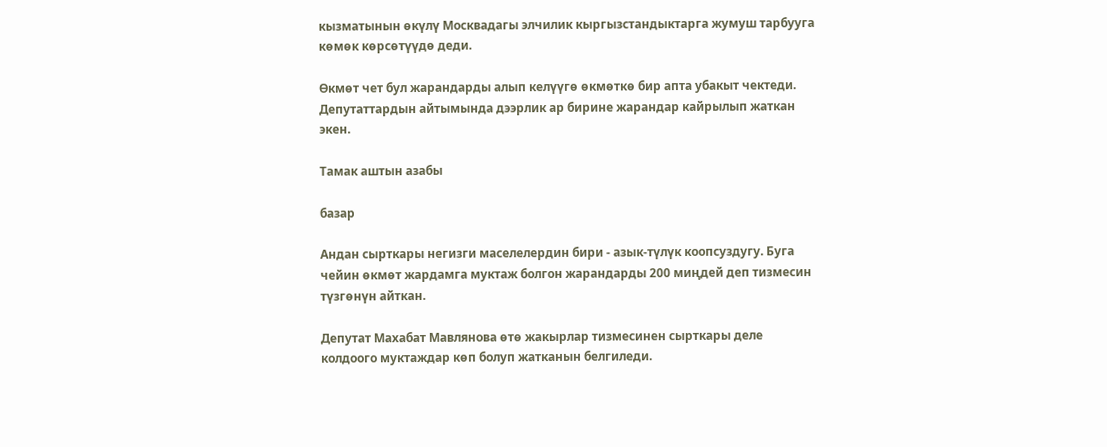кызматынын өкүлү Москвадагы элчилик кыргызстандыктарга жумуш тарбууга көмөк көрсөтүүдө деди.

Өкмөт чет бул жарандарды алып келүүгө өкмөткө бир апта убакыт чектеди. Депутаттардын айтымында дээрлик ар бирине жарандар кайрылып жаткан экен.

Тамак аштын азабы

базар

Андан сырткары негизги маселелердин бири - азык-түлүк коопсуздугу. Буга чейин өкмөт жардамга муктаж болгон жарандарды 200 миңдей деп тизмесин түзгөнүн айткан.

Депутат Махабат Мавлянова өтө жакырлар тизмесинен сырткары деле колдоого муктаждар көп болуп жатканын белгиледи.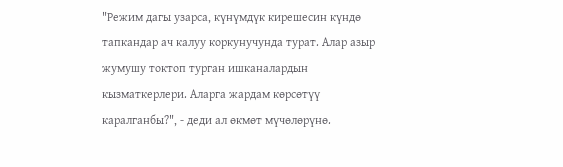"Режим дагы узарса, күнүмдүк кирешесин күндө тапкандар ач калуу коркунучунда турат. Алар азыр жумушу токтоп турган ишканалардын кызматкерлери. Аларга жардам көрсөтүү каралганбы?", - деди ал өкмөт мүчөлөрүнө.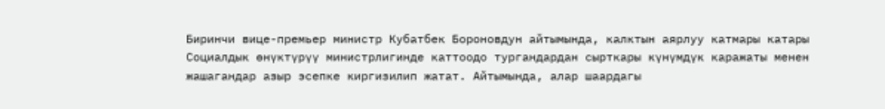Биринчи вице-премьер министр Кубатбек Бороновдун айтымында, калктын аярлуу катмары катары Социалдык өнүктүрүү министрлигинде каттоодо тургандардан сырткары күнүмдүк каражаты менен жашагандар азыр эсепке киргизилип жатат. Айтымында, алар шаардагы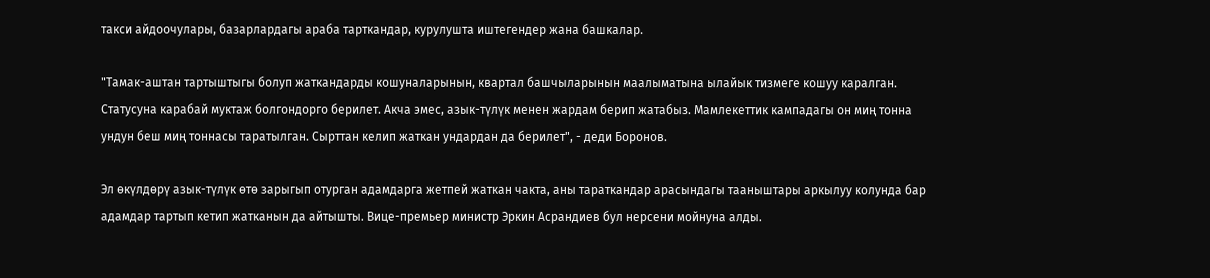такси айдоочулары, базарлардагы араба тарткандар, курулушта иштегендер жана башкалар.

"Тамак-аштан тартыштыгы болуп жаткандарды кошуналарынын, квартал башчыларынын маалыматына ылайык тизмеге кошуу каралган. Статусуна карабай муктаж болгондорго берилет. Акча эмес, азык-түлүк менен жардам берип жатабыз. Мамлекеттик кампадагы он миң тонна ундун беш миң тоннасы таратылган. Сырттан келип жаткан ундардан да берилет", - деди Боронов.

Эл өкүлдөрү азык-түлүк өтө зарыгып отурган адамдарга жетпей жаткан чакта, аны тараткандар арасындагы тааныштары аркылуу колунда бар адамдар тартып кетип жатканын да айтышты. Вице-премьер министр Эркин Асрандиев бул нерсени мойнуна алды.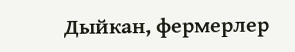Дыйкан, фермерлер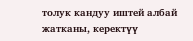толук кандуу иштей албай жатканы, керектүү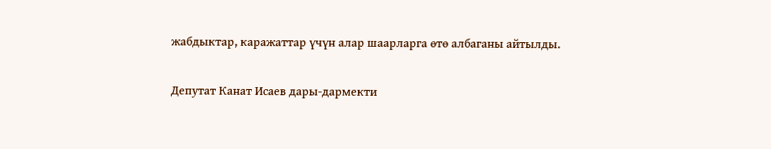жабдыктар, каражаттар үчүн алар шаарларга өтө албаганы айтылды.

Депутат Канат Исаев дары-дармекти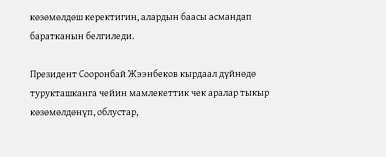көзөмөлдөш керектигин, алардын баасы асмандап баратканын белгиледи.

Президент Сооронбай Жээнбеков кырдаал дүйнөдө турукташканга чейин мамлекеттик чек аралар тыкыр көзөмөлдөнүп, облустар,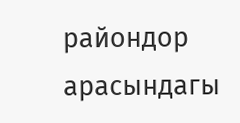райондор арасындагы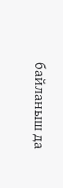байланыш да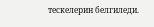тескелерин белгиледи.